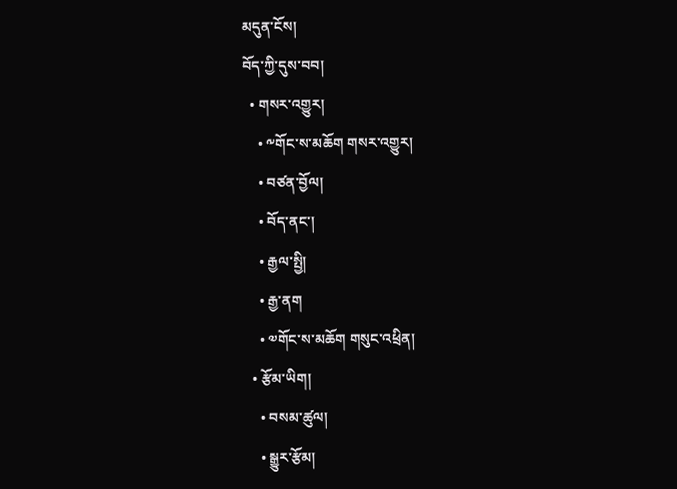མདུན་ངོས།
བོད་ཀྱི་དུས་བབ།
  • གསར་འགྱུར།
    • ༸གོང་ས་མཆོག གསར་འགྱུར།
    • བཙན་བྱོལ།
    • བོད་ནང་།
    • རྒྱལ་སྤྱི།
    • རྒྱ་ནག
    • ༧གོང་ས་མཆོག གསུང་འཕྲིན།
  • རྩོམ་ཡིག།
    • བསམ་ཚུལ།
    • སྒྱུར་རྩོམ།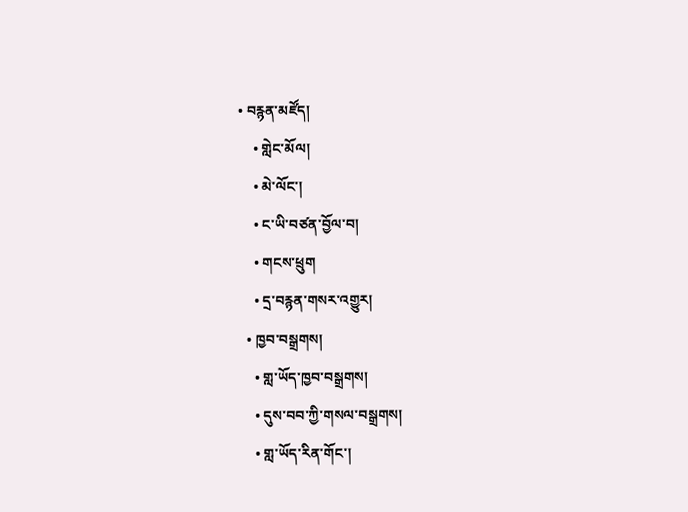• བརྙན་མཛོད།
    • གླེང་མོལ།
    • མེ་ལོང་།
    • ང་ཡི་བཙན་བྱོལ་བ།
    • གངས་ཕྲུག
    • དྲ་བརྙན་གསར་འགྱུར།
  • ཁྱབ་བསྒྲགས།
    • གླ་ཡོད་ཁྱབ་བསྒྲགས།
    • དུས་བབ་ཀྱི་གསལ་བསྒྲགས།
    • གླ་ཡོད་རིན་གོང་།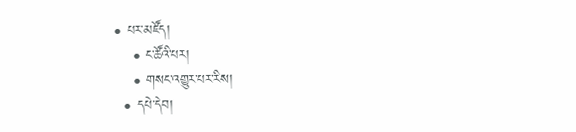• པར་མཛོད།
    • ང་ཚོའི་པར།
    • གསང་འགྱུར་པར་རིས།
  • དཔེ་དེབ།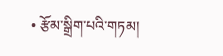• རྩོམ་སྒྲིག་པའི་གཏམ།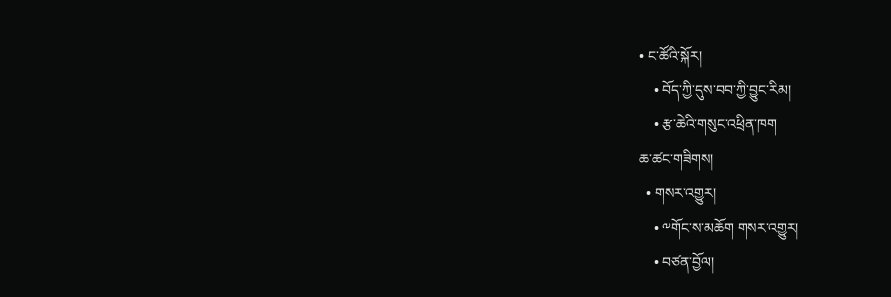• ང་ཚོའི་སྐོར།
    • བོད་ཀྱི་དུས་བབ་ཀྱི་བྱུང་རིམ།
    • རྩ་ཆེའི་གསུང་འཕྲིན་ཁག
ཆ་ཚང་གཟིགས།
  • གསར་འགྱུར།
    • ༸གོང་ས་མཆོག གསར་འགྱུར།
    • བཙན་བྱོལ།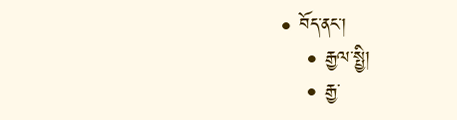• བོད་ནང་།
    • རྒྱལ་སྤྱི།
    • རྒྱ་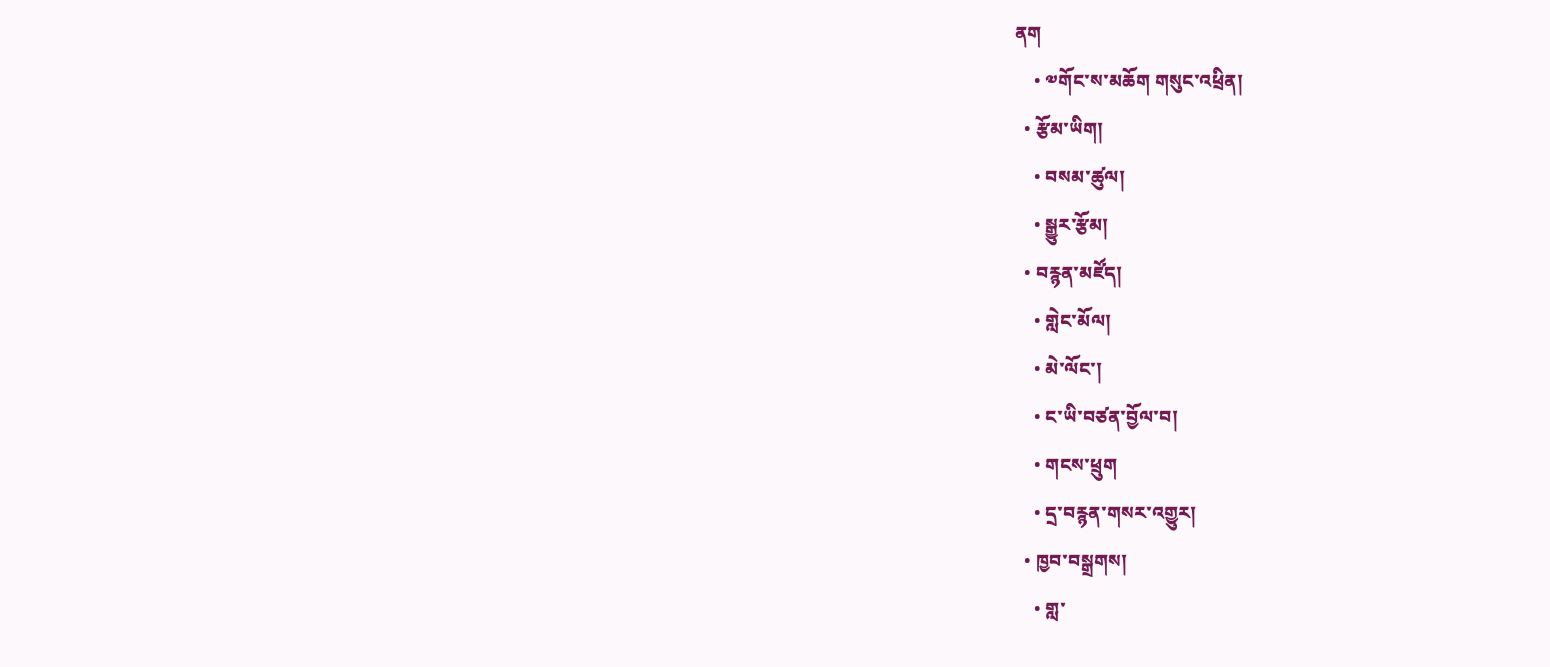ནག
    • ༧གོང་ས་མཆོག གསུང་འཕྲིན།
  • རྩོམ་ཡིག།
    • བསམ་ཚུལ།
    • སྒྱུར་རྩོམ།
  • བརྙན་མཛོད།
    • གླེང་མོལ།
    • མེ་ལོང་།
    • ང་ཡི་བཙན་བྱོལ་བ།
    • གངས་ཕྲུག
    • དྲ་བརྙན་གསར་འགྱུར།
  • ཁྱབ་བསྒྲགས།
    • གླ་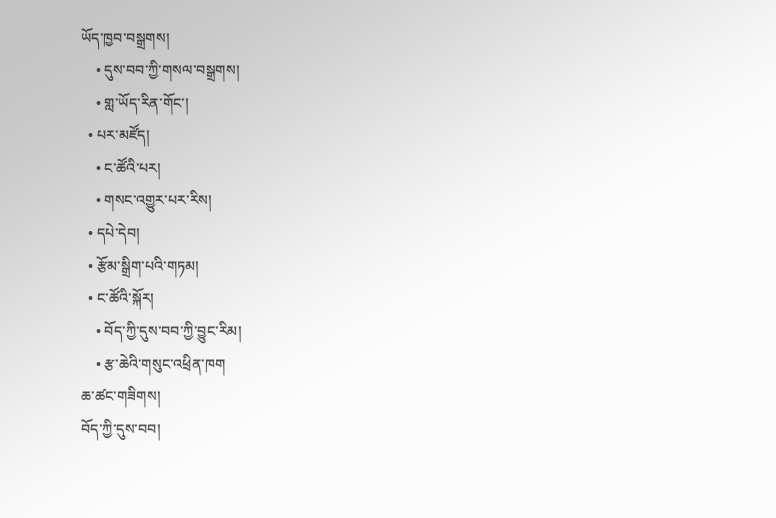ཡོད་ཁྱབ་བསྒྲགས།
    • དུས་བབ་ཀྱི་གསལ་བསྒྲགས།
    • གླ་ཡོད་རིན་གོང་།
  • པར་མཛོད།
    • ང་ཚོའི་པར།
    • གསང་འགྱུར་པར་རིས།
  • དཔེ་དེབ།
  • རྩོམ་སྒྲིག་པའི་གཏམ།
  • ང་ཚོའི་སྐོར།
    • བོད་ཀྱི་དུས་བབ་ཀྱི་བྱུང་རིམ།
    • རྩ་ཆེའི་གསུང་འཕྲིན་ཁག
ཆ་ཚང་གཟིགས།
བོད་ཀྱི་དུས་བབ།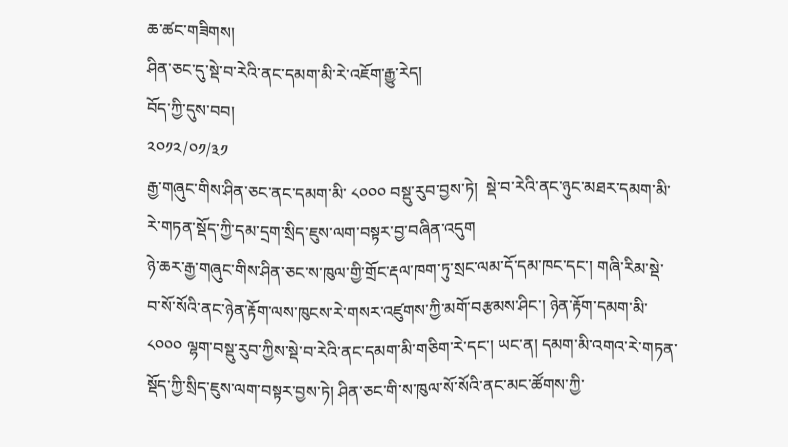ཆ་ཚང་གཟིགས།
ཤིན་ཅང་དུ་སྡེ་བ་རེའི་ནང་དམག་མི་རེ་འཇོག་རྒྱུ་རེད།
བོད་ཀྱི་དུས་བབ།
༢༠༡༢/༠༡/༣༡
རྒྱ་གཞུང་གིས་ཤིན་ཅང་ནང་དམག་མི་ ༨༠༠༠ བསྡུ་རུབ་བྱས་ཏེ།  སྡེ་བ་རེའི་ནང་ཉུང་མཐར་དམག་མི་རེ་གཏན་སྡོད་ཀྱི་དམ་དྲག་སྲིད་ཇུས་ལག་བསྟར་བྱ་བཞིན་འདུག
ཉེ་ཆར་རྒྱ་གཞུང་གིས་ཤིན་ཅང་ས་ཁུལ་གྱི་གྲོང་རྡལ་ཁག་ཏུ་སྲང་ལམ་དོ་དམ་ཁང་དང་། གཞི་རིམ་སྡེ་བ་སོ་སོའི་ནང་ཉེན་རྟོག་ལས་ཁུངས་རེ་གསར་འཛུགས་ཀྱི་མགོ་བརྩམས་ཤིང་། ཉེན་རྟོག་དམག་མི་ ༨༠༠༠ ལྷག་བསྡུ་རུབ་ཀྱིས་སྡེ་བ་རེའི་ནང་དམག་མི་གཅིག་རེ་དང་། ཡང་ན། དམག་མི་འགའ་རེ་གཏན་སྡོད་ཀྱི་སྲིད་ཇུས་ལག་བསྟར་བྱས་ཏེ། ཤིན་ཅང་གི་ས་ཁུལ་སོ་སོའི་ནང་མང་ཚོགས་ཀྱི་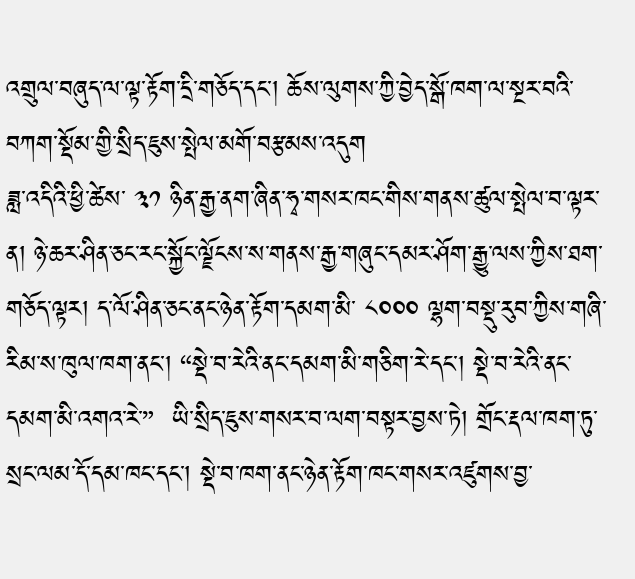འགྲུལ་བཞུད་ལ་ལྟ་རྟོག་དྲི་གཅོད་དང་། ཆོས་ལུགས་ཀྱི་བྱེད་སྒོ་ཁག་ལ་སྔར་བའི་བཀག་སྡོམ་གྱི་སྲིད་ཇུས་སྤེལ་མགོ་བརྩམས་འདུག
ཟླ་འདིའི་ཕྱི་ཚེས་ ༣༡ ཉིན་རྒྱ་ནག་ཞིན་ཧྭ་གསར་ཁང་གིས་གནས་ཚུལ་སྤེལ་བ་ལྟར་ན། ཉེ་ཆར་ཤིན་ཅང་རང་སྐྱོང་ལྗོངས་ས་གནས་རྒྱ་གཞུང་དམར་ཤོག་རྒྱུ་ལས་ཀྱིས་ཐག་གཅོད་ལྟར། ད་ལོ་ཤིན་ཅང་ནང་ཉེན་རྟོག་དམག་མི་ ༨༠༠༠ ལྷག་བསྡུ་རུབ་ཀྱིས་གཞི་རིམ་ས་ཁུལ་ཁག་ནང་། “སྡེ་བ་རེའི་ནང་དམག་མི་གཅིག་རེ་དང་། སྡེ་བ་རེའི་ནང་དམག་མི་འགའ་རེ་”  ཡི་སྲིད་ཇུས་གསར་བ་ལག་བསྟར་བྱས་ཏེ། གྲོང་རྡལ་ཁག་ཏུ་སྲང་ལམ་དོ་དམ་ཁང་དང་། སྡེ་བ་ཁག་ནང་ཉེན་རྟོག་ཁང་གསར་འཛུགས་བྱ་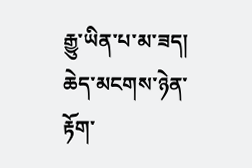རྒྱུ་ཡིན་པ་མ་ཟད། ཆེད་མངགས་ཉེན་རྟོག་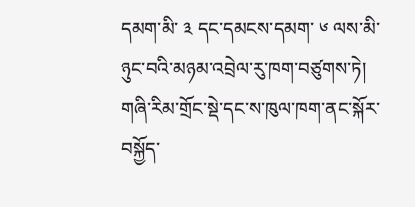དམག་མི་ ༣ དང་དམངས་དམག་ ༦ ལས་མི་ཉུང་བའི་མཉམ་འབྲེལ་རུ་ཁག་བཙུགས་ཏེ། གཞི་རིམ་གྲོང་སྡེ་དང་ས་ཁུལ་ཁག་ནང་སྐོར་བསྐྱོད་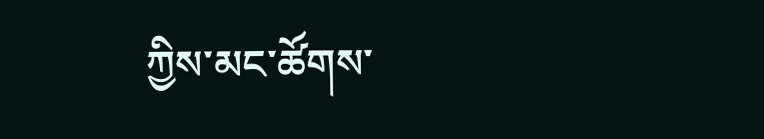ཀྱིས་མང་ཚོགས་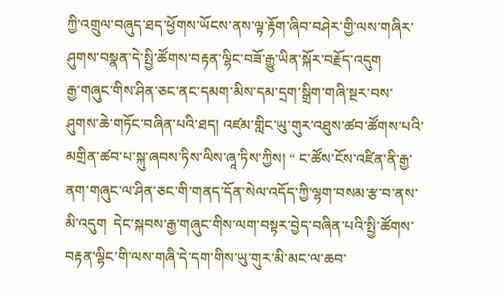ཀྱི་འགྲུལ་བཞུད་ཐད་ཕྱོགས་ཡོངས་ནས་ལྟ་རྟོག་ཞིབ་བཤེར་གྱི་ལས་གཞིར་ཤུགས་བསྣན་དེ་སྤྱི་ཚོགས་བརྟན་ལྷིང་བཟོ་རྒྱུ་ཡིན་སྐོར་བརྗོད་འདུག
རྒྱ་གཞུང་གིས་ཤིན་ཅང་ནང་དམག་མིས་དམ་དྲག་སྒྲིག་གཞི་སྔར་བས་ཤུགས་ཆེ་གཏོང་བཞིན་པའི་ཐད། འཛམ་གླིང་ཡུ་གུར་འཐུས་ཚབ་ཚོགས་པའི་མགྲིན་ཚབ་པ་སྐུ་ཞབས་ཏིས་ལིས་ཞཱ་ཏིས་ཀྱིས། “ ང་ཚོས་ངོས་འཛིན་ནི་རྒྱ་ནག་གཞུང་ལ་ཤིན་ཅང་གི་གནད་དོན་སེལ་འདོད་ཀྱི་ལྷག་བསམ་རྩ་བ་ནས་མི་འདུག  དེང་སྐབས་རྒྱ་གཞུང་གིས་ལག་བསྟར་བྱེད་བཞིན་པའི་སྤྱི་ཚོགས་བརྟན་ལྷིང་གི་ལས་གཞི་དེ་དག་གིས་ཡུ་གུར་མི་མང་ལ་ཆབ་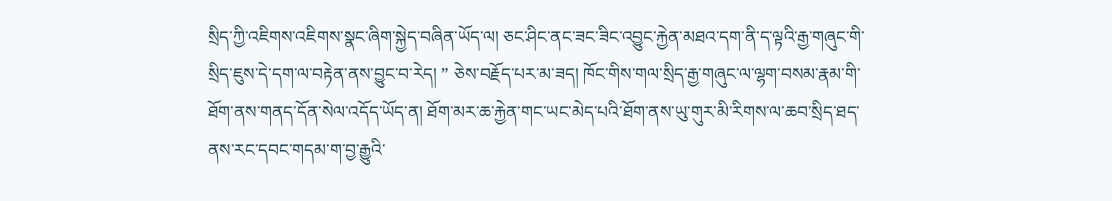སྲིད་ཀྱི་འཇིགས་འཇིགས་སྣང་ཞིག་སྐྱེད་བཞིན་ཡོད་ལ། ཅང་ཤིང་ནང་ཟང་ཟིང་འབྱུང་རྐྱེན་མཐའ་དག་ནི་ད་ལྟའི་རྒྱ་གཞུང་གི་སྲིད་ཇུས་དེ་དག་ལ་བརྟེན་ནས་བྱུང་བ་རེད། ” ཅེས་བརྗོད་པར་མ་ཟད། ཁོང་གིས་གལ་སྲིད་རྒྱ་གཞུང་ལ་ལྷག་བསམ་རྣམ་གི་ཐོག་ནས་གནད་དོན་སེལ་འདོད་ཡོད་ན། ཐོག་མར་ཆ་རྐྱེན་གང་ཡང་མེད་པའི་ཐོག་ནས་ཡུ་གུར་མི་རིགས་ལ་ཆབ་སྲིད་ཐད་ནས་རང་དབང་གདམ་ག་བྱ་རྒྱུའི་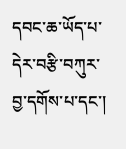དབང་ཆ་ཡོད་པ་དེར་བརྩི་བཀུར་བྱ་དགོས་པ་དང་།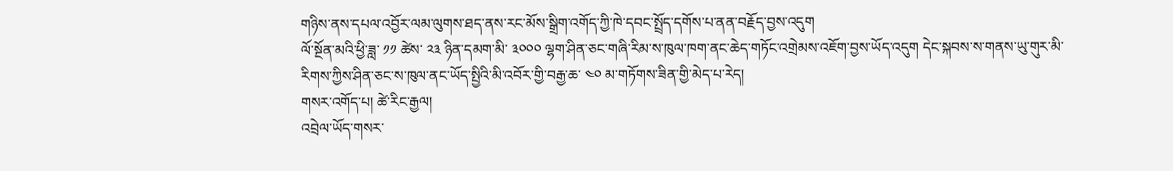གཉིས་ནས་དཔལ་འབྱོར་ལམ་ལུགས་ཐད་ནས་རང་མོས་སྒྲིག་འགོད་ཀྱི་ཁེ་དབང་སྤྲོད་དགོས་པ་ནན་བརྗོད་བྱས་འདུག
ལོ་སྔོན་མའི་ཕྱི་ཟླ་ ༡༡ ཚེས་ ༢༣ ཉིན་དམག་མི་ ༣༠༠༠ ལྷག་ཤིན་ཅང་གཞི་རིམ་ས་ཁུལ་ཁག་ནང་ཆེད་གཏོང་འགྲེམས་འཇོག་བྱས་ཡོད་འདུག དེང་སྐབས་ས་གནས་ཡུ་གུར་མི་རིགས་ཀྱིས་ཤིན་ཅང་ས་ཁུལ་ནང་ཡོད་སྤྱིའི་མི་འབོར་གྱི་བརྒྱ་ཆ་ ༤༠ མ་གཏོགས་ཟིན་གྱི་མེད་པ་རེད།
གསར་འགོད་པ། ཚེ་རིང་རྒྱལ།
འབྲེལ་ཡོད་གསར་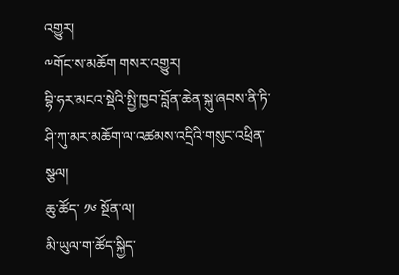འགྱུར།
༸གོང་ས་མཆོག གསར་འགྱུར།
བྷི་ཧར་མངའ་སྡེའི་སྤྱི་ཁྱབ་བློན་ཆེན་སྐུ་ཞབས་ནི་ཏི་ཤི་ཀུ་མར་མཆོག་ལ་འཚམས་འདྲིའི་གསུང་འཕྲིན་སྩལ།
ཆུ་ཚོད་ ༡༦ སྔོན་ལ།
མི་ཡུལ་ག་ཚོད་སྐྱིད་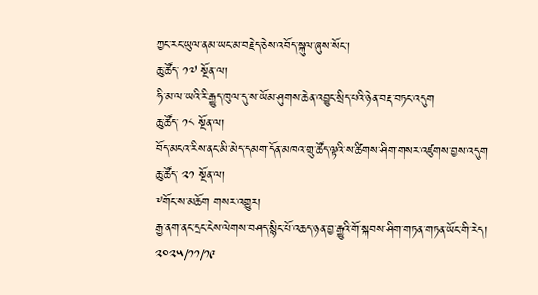ཀྱང་རང་ཡུལ་ནམ་ཡང་མ་བརྗེད་ཅེས་འབོད་སྐུལ་ཞུས་སོང་།
ཆུ་ཚོད་ ༡༧ སྔོན་ལ།
ཧི་མ་ལ་ཡའི་རི་རྒྱུད་ཁུལ་དུ་ས་ཡོམ་ཤུགས་ཆེན་འབྱུང་སྲིད་པའི་ཉེན་བརྡ་བཏང་འདུག
ཆུ་ཚོད་ ༡༨ སྔོན་ལ།
བོད་མངའ་རིས་ནང་མི་མེད་དམག་དོན་མཁའ་གྲུ་ཚོད་ལྟའི་ས་ཚིགས་ཤིག་གསར་འཛུགས་བྱས་འདུག
ཆུ་ཚོད་ ༢༡ སྔོན་ལ།
༸གོང་ས་མཆོག གསར་འགྱུར།
རྒྱ་ནག་ནང་དྲང་ངེས་ལེགས་བཤད་སྙིང་པོ་འཆད་ཉན་བྱ་རྒྱུའི་གོ་སྐབས་ཤིག་གཏན་གཏན་ཡོང་གི་རེད།
༢༠༢༥/༡༡/༡༩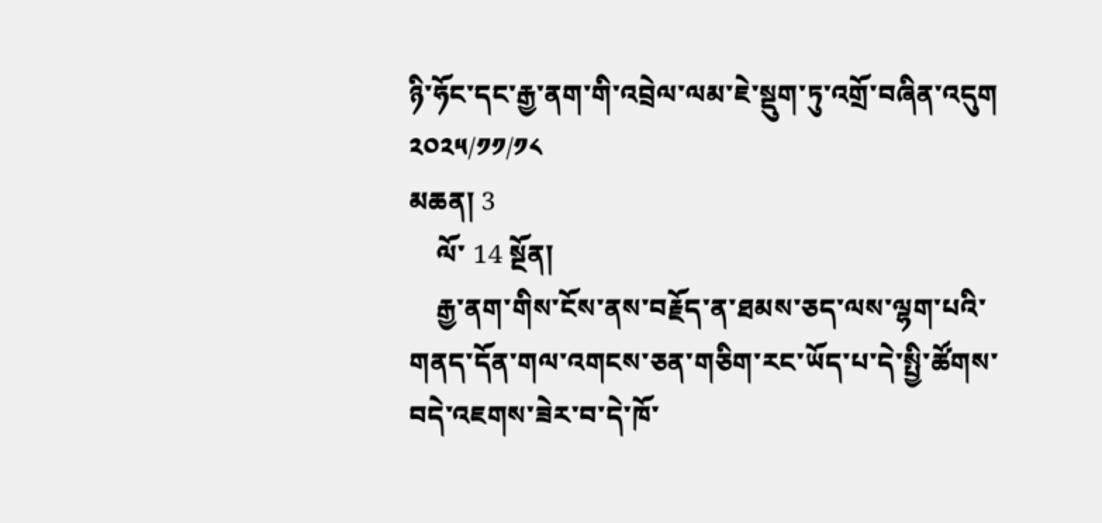ཉི་ཧོང་དང་རྒྱ་ནག་གི་འབྲེལ་ལམ་ཇེ་སྡུག་ཏུ་འགྲོ་བཞིན་འདུག
༢༠༢༥/༡༡/༡༨
མཆན། 3
    ལོ་ 14 སྔོན།
    རྒྱ་ནག་གིས་ངོས་ནས་བརྗོད་ན་ཐམས་ཅད་ལས་ལྷག་པའི་གནད་དོན་གལ་འགངས་ཅན་གཅིག་རང་ཡོད་པ་དེ་སྤྱི་ཚོགས་བདེ་འཇགས་ཟེར་བ་དེ་ཁོ་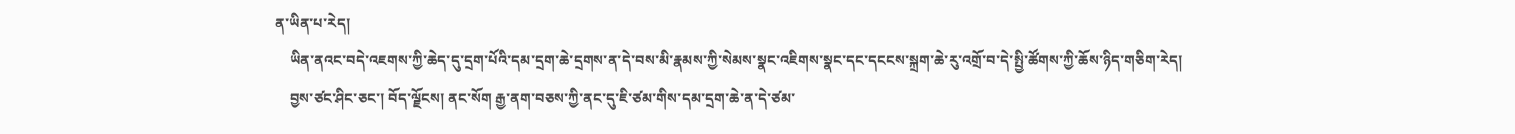ན་ཡིན་པ་རེད།
    ཡིན་ནའང་བདེ་འཇགས་ཀྱི་ཆེད་དུ་དྲག་པོའི་དམ་དྲག་ཆེ་དྲགས་ན་དེ་བས་མི་རྣམས་ཀྱི་སེམས་སྣང་འཇིགས་སྣང་དང་དངངས་སྐྲག་ཆེ་རུ་འགྲོ་བ་དེ་སྤྱི་ཚོགས་ཀྱི་ཆོས་ཉིད་གཅིག་རེད།
    བྱས་ཙང་ཤིང་ཅང་། བོད་ལྗོངས། ནང་སོག རྒྱ་ནག་བཅས་ཀྱི་ནང་དུ་ཇི་ཙམ་གིས་དམ་དྲག་ཆེ་ན་དེ་ཙམ་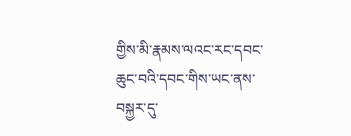གྱིས་མི་རྣམས་ལའང་རང་དབང་ཆུང་བའི་དབང་གིས་ཡང་ནས་བསྐྱར་དུ་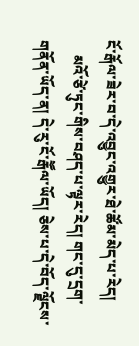ངོ་རྒོལ་ཟེར་བ་དེ་འབྱུང་འགྱུར་ཐེ་ཚོམ་མེད་པ་རེད།
    མའོ་ཙེ་ཏུང་གིས་བཤད་པ་ལྟར་རེད། གང་དུ་དྲག་གནོན་ཡོད་ན། དེ་རུ་ངོ་རྒཽལ་ཡོད། ཅེས་པ་དེ་བོད་ལྗོངས་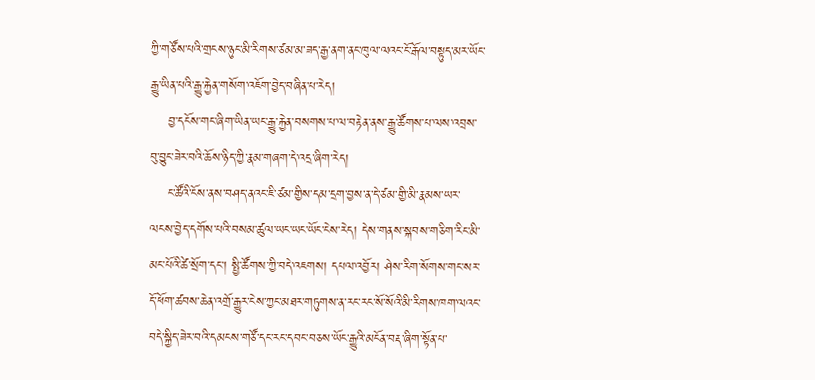ཀྱི་གཙོས་པའི་གྲངས་ཉུང་མི་རིགས་ཙམ་མ་ཟད་རྒྱ་ནག་ནང་ཁུལ་ལའང་ངོ་རྒོལ་བསྟུད་མར་ཡོང་རྒྱུ་ཡིན་པའི་རྒྱུ་རྐྱེན་གསོག་འཇོག་བྱེད་བཞིན་པ་རེད།
    བྱ་དངོས་གང་ཞིག་ཡིན་ཡང་རྒྱུ་རྐྱེན་བསགས་པ་ལ་བརྟེན་ནས་རྒྱུ་ཚོགས་པ་ལས་འབྲས་བུ་བྱུང་ཟེར་བའི་ཆོས་ཉིད་ཀྱི་རྣམ་གཞག་དེ་འདྲ་ཞིག་རེད།
    ང་ཚོའི་ངོས་ནས་བཤད་ནའང་ཇི་ཙམ་གྱིས་དམ་དྲག་བྱས་ན་དེ་ཙམ་གྱི་མི་རྣམས་ཡར་ལངས་བྱེད་དགོས་པའི་བསམ་ཚུལ་ཡང་ཡང་ཡོང་ངེས་རེད། དེས་གནས་སྐབས་གཅིག་རིང་མི་མང་པོའི་ཚེ་སྲོག་དང་། སྤྱི་ཚོགས་ཀྱི་བདེ་འཇགས། དཔལ་འབྱོར། ཤེས་རིག་སོགས་གང་སར་དོ་ཕོག་ཚབས་ཆེན་འགྲོ་རྒྱུར་ངེས་ཀྱང་མཐར་གཏུགས་ན་རང་རང་སོ་སོའི་མི་རིགས་ཁག་ལའང་བདེ་སྐྱིད་ཟེར་བའི་དམངས་གཙོ་དང་རང་དབང་བཅས་ཡོང་རྒྱུའི་མངོན་བརྡ་ཞིག་སྟོན་པ་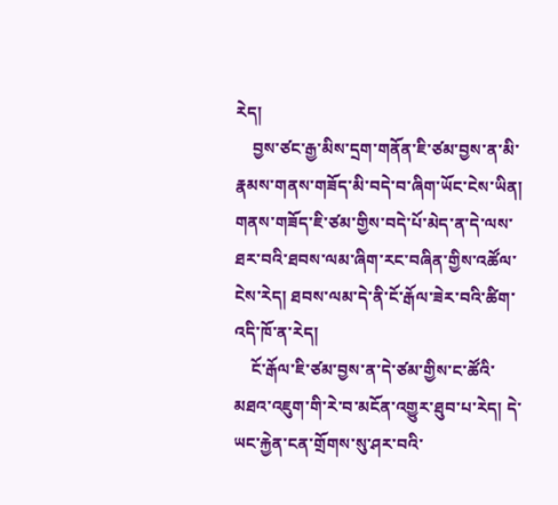རེད།
    བྱས་ཙང་རྒྱ་མིས་དྲག་གནོན་ཇི་ཙམ་བྱས་ན་མི་རྣམས་གནས་གཟོད་མི་བདེ་བ་ཞིག་ཡོང་ངེས་ཡིན། གནས་གཟོད་ཇི་ཙམ་གྱིས་བདེ་པོ་མེད་ན་དེ་ལས་ཐར་བའི་ཐབས་ལམ་ཞིག་རང་བཞིན་གྱིས་འཚོལ་ངེས་རེད། ཐབས་ལམ་དེ་ནི་ངོ་རྒོལ་ཟེར་བའི་ཚིག་འདི་ཁོ་ན་རེད།
    ངོ་རྒོལ་ཇི་ཙམ་བྱས་ན་དེ་ཙམ་གྱིས་ང་ཚོའི་མཐའ་འཇུག་གི་རེ་བ་མངོན་འགྱུར་ཐུབ་པ་རེད། དེ་ཡང་རྐྱེན་ངན་གྲོགས་སུ་ཤར་བའི་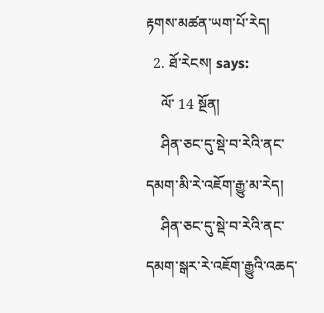རྟགས་མཚན་ཡག་པོ་རེད།
  2. ཐོ་རེངས། says:
    ལོ་ 14 སྔོན།
    ཤིན་ཅང་དུ་སྡེ་བ་རེའི་ནང་དམག་མི་རེ་འཇོག་རྒྱུ་མ་རེད།
    ཤིན་ཅང་དུ་སྡེ་བ་རེའི་ནང་དམག་སྒར་རེ་འཇོག་རྒྱུའི་འཆད་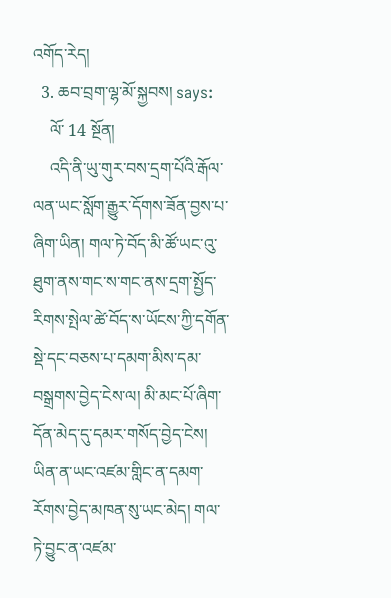འགོད་རེད།
  3. ཆབ་བྲག་ལྷ་མོ་སྐྱབས། says:
    ལོ་ 14 སྔོན།
    འདི་ནི་ཡུ་གུར་བས་དྲག་པོའི་རྒོལ་ལན་ཡང་སློག་རྒྱུར་དོགས་ཟོན་བྱས་པ་ཞིག་ཡིན། གལ་ཏེ་བོད་མི་ཚོ་ཡང་འུ་ཐུག་ནས་གང་ས་གང་ནས་དྲག་སྤྱོད་རིགས་སྤེལ་ཚེ་བོད་ས་ཡོངས་ཀྱི་དགོན་སྡེ་དང་བཅས་པ་དམག་མིས་དམ་བསྒྲགས་བྱེད་ངེས་ལ། མི་མང་པོ་ཞིག་དོན་མེད་དུ་དམར་གསོད་བྱེད་ངེས། ཡིན་ན་ཡང་འཛམ་གླིང་ན་དམག་རོགས་བྱེད་མཁན་སུ་ཡང་མེད། གལ་ཏེ་བྱུང་ན་འཛམ་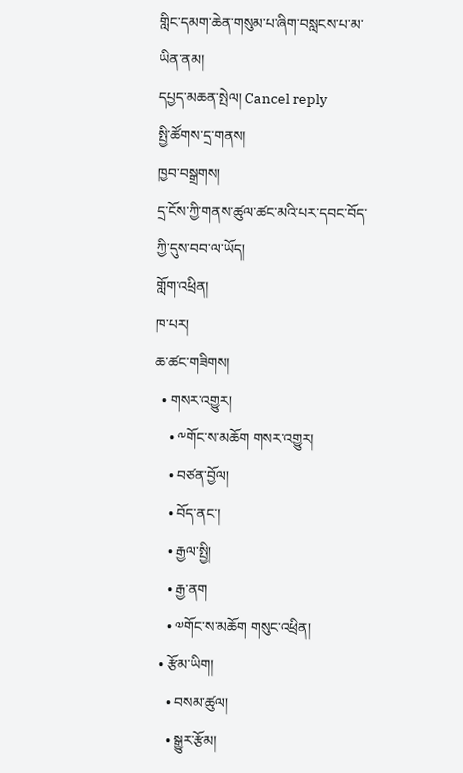གླིང་དམག་ཆེན་གསུམ་པ་ཞིག་བསླངས་པ་མ་ཡིན་ནམ།
དཔྱད་མཆན་སྤེལ། Cancel reply
སྤྱི་ཚོགས་དྲ་གནས།
ཁྱབ་བསྒྲགས།
དྲ་ངོས་ཀྱི་གནས་ཚུལ་ཚང་མའི་པར་དབང་བོད་ཀྱི་དུས་བབ་ལ་ཡོད།
གློག་འཕྲིན།
ཁ་པར།
ཆ་ཚང་གཟིགས།
  • གསར་འགྱུར།
    • ༸གོང་ས་མཆོག གསར་འགྱུར།
    • བཙན་བྱོལ།
    • བོད་ནང་།
    • རྒྱལ་སྤྱི།
    • རྒྱ་ནག
    • ༧གོང་ས་མཆོག གསུང་འཕྲིན།
  • རྩོམ་ཡིག།
    • བསམ་ཚུལ།
    • སྒྱུར་རྩོམ།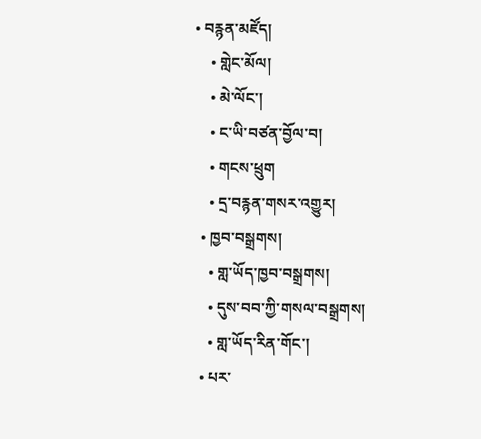• བརྙན་མཛོད།
    • གླེང་མོལ།
    • མེ་ལོང་།
    • ང་ཡི་བཙན་བྱོལ་བ།
    • གངས་ཕྲུག
    • དྲ་བརྙན་གསར་འགྱུར།
  • ཁྱབ་བསྒྲགས།
    • གླ་ཡོད་ཁྱབ་བསྒྲགས།
    • དུས་བབ་ཀྱི་གསལ་བསྒྲགས།
    • གླ་ཡོད་རིན་གོང་།
  • པར་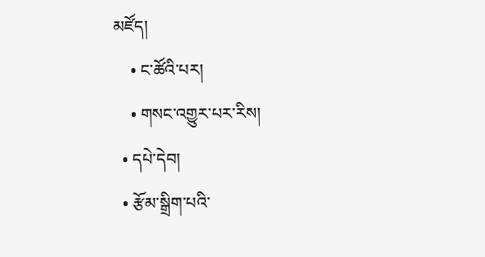མཛོད།
    • ང་ཚོའི་པར།
    • གསང་འགྱུར་པར་རིས།
  • དཔེ་དེབ།
  • རྩོམ་སྒྲིག་པའི་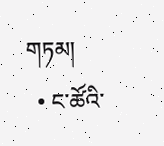གཏམ།
  • ང་ཚོའི་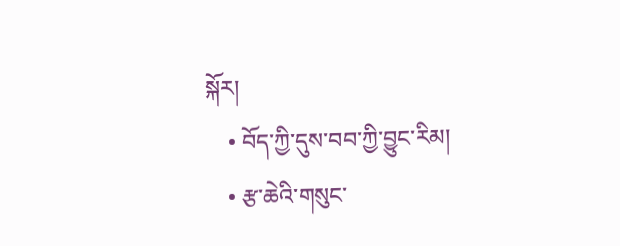སྐོར།
    • བོད་ཀྱི་དུས་བབ་ཀྱི་བྱུང་རིམ།
    • རྩ་ཆེའི་གསུང་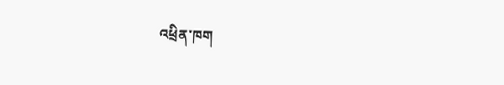འཕྲིན་ཁག